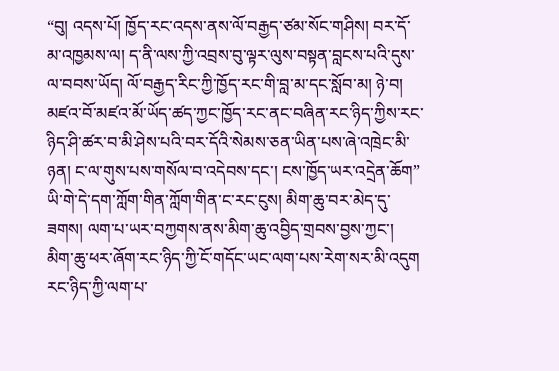“བུ། འདས་པོ། ཁྱོད་རང་འདས་ནས་ལོ་བརྒྱད་ཙམ་སོང་གཤིས། བར་དོ་མ་འཁྱམས་ལ། ད་ནི་ལས་ཀྱི་འབྲས་བུ་ལྟར་ལུས་བསྟན་བླངས་པའི་དུས་ལ་བབས་ཡོད། ལོ་བརྒྱད་རིང་ཀྱི་ཁྱོད་རང་གི་བླ་མ་དང་སློབ་མ། ཉེ་བ། མཛའ་བོ་མཛའ་མོ་ཡོད་ཚད་ཀྱང་ཁྱོད་རང་ནང་བཞིན་རང་ཉིད་ཀྱིས་རང་ཉིད་ཤི་ཚར་བ་མི་ཤེས་པའི་བར་དོའི་སེམས་ཅན་ཡིན་པས་ཞེ་འཁྲེང་མི་ཉན། ང་ལ་གུས་པས་གསོལ་བ་འདེབས་དང་། ངས་ཁྱོད་ཡར་འདྲེན་ཆོག”
ཡི་གེ་དེ་དག་ཀློག་གིན་ཀློག་གིན་ང་རང་ངུས། མིག་ཆུ་བར་མེད་དུ་ཟགས། ལག་པ་ཡར་བཀྱགས་ནས་མིག་ཆུ་འབྱིད་གྲབས་བྱས་ཀྱང་། མིག་ཆུ་ཕར་ཞོག་རང་ཉིད་ཀྱི་ངོ་གདོང་ཡང་ལག་པས་རེག་སར་མི་འདུག རང་ཉིད་ཀྱི་ལག་པ་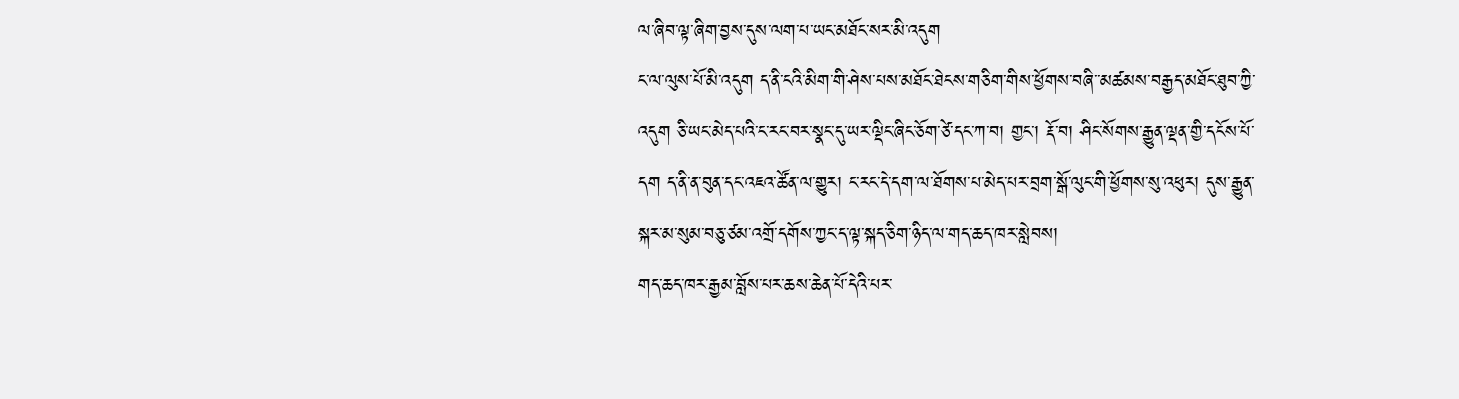ལ་ཞིབ་ལྟ་ཞིག་བྱས་དུས་ལག་པ་ཡང་མཐོང་སར་མི་འདུག
ང་ལ་ལུས་པོ་མི་འདུག ད་ནི་ངའི་མིག་གི་ཤེས་པས་མཐོང་ཐེངས་གཅིག་གིས་ཕྱོགས་བཞི་་མཚམས་བརྒྱད་མཐོང་ཐུབ་ཀྱི་འདུག ཅི་ཡང་མེད་པའི་ང་རང་བར་སྣང་དུ་ཡར་ལྡིང་ཞིང་ཅོག་ཙེ་དང་ཀ་བ། གྱང་། རྡོ་བ། ཤིང་སོགས་རྒྱུན་ལྡན་གྱི་དངོས་པོ་དག ད་ནི་ན་བུན་དང་འཇའ་ཚོན་ལ་གྱུར། ང་རང་དེ་དག་ལ་ཐོགས་པ་མེད་པར་བྲག་སྒོ་ལུང་གི་ཕྱོགས་སུ་འཕུར། དུས་རྒྱུན་སྐར་མ་སུམ་བཅུ་ཙམ་འགྲོ་དགོས་ཀྱང་ད་ལྟ་སྐད་ཅིག་ཉིད་ལ་གད་ཆད་ཁར་སླེབས།
གད་ཆད་ཁར་རྒྱམ་བློས་པར་ཆས་ཆེན་པོ་དེའི་པར་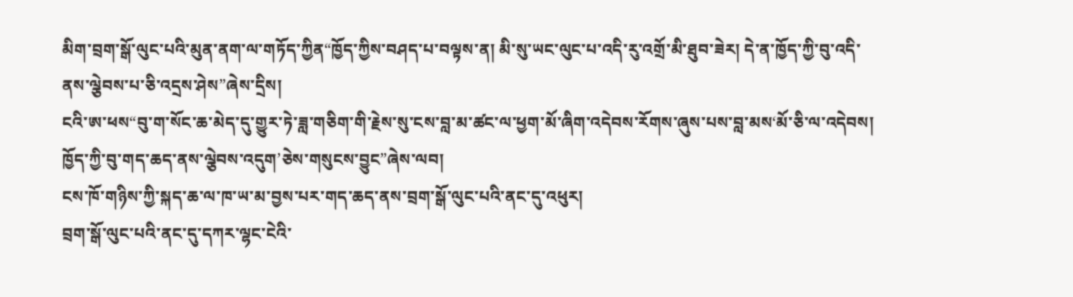མིག་བྲག་སྒོ་ལུང་པའི་མུན་ནག་ལ་གཏོད་ཀྱིན“ཁྱོད་ཀྱིས་བཤད་པ་བལྟས་ན། མི་སུ་ཡང་ལུང་པ་འདི་རུ་འགྲོ་མི་ཐུབ་ཟེར། དེ་ན་ཁྱོད་ཀྱི་བུ་འདི་ནས་ལྕེབས་པ་ཅི་འདྲས་ཤེས”ཞེས་དྲིས།
ངའི་ཨ་ཕས“བུ་ག་སོང་ཆ་མེད་དུ་གྱུར་ཏེ་ཟླ་གཅིག་གི་རྗེས་སུ་ངས་བླ་མ་ཚང་ལ་ཕྱག་མོ་ཞིག་འདེབས་རོགས་ཞུས་པས་བླ་མས‘མོ་ཅི་ལ་འདེབས། ཁྱོད་ཀྱི་བུ་གད་ཆད་ནས་ལྕེབས་འདུག’ཅེས་གསུངས་བྱུང”ཞེས་ལབ།
ངས་ཁོ་གཉིས་ཀྱི་སྐད་ཆ་ལ་ཁ་ཡ་མ་བྱས་པར་གད་ཆད་ནས་བྲག་སྒོ་ལུང་པའི་ནང་དུ་འཕུར།
བྲག་སྒོ་ལུང་པའི་ནང་དུ་དཀར་ལྷང་ངེའི་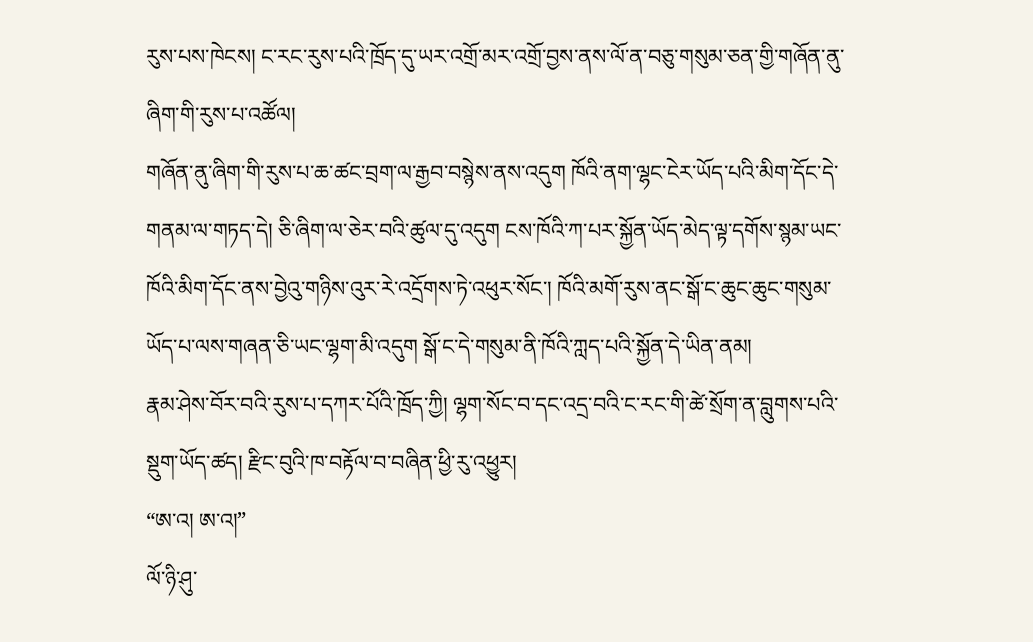རུས་པས་ཁེངས། ང་རང་རུས་པའི་ཁྲོད་དུ་ཡར་འགྲོ་མར་འགྲོ་བྱས་ནས་ལོ་ན་བཅུ་གསུམ་ཅན་གྱི་གཞོན་ནུ་ཞིག་གི་རུས་པ་འཚོལ།
གཞོན་ནུ་ཞིག་གི་རུས་པ་ཆ་ཚང་བྲག་ལ་རྒྱབ་བསྙེས་ནས་འདུག ཁོའི་ནག་ལྷང་ངེར་ཡོད་པའི་མིག་དོང་དེ་གནམ་ལ་གཏད་དེ། ཅི་ཞིག་ལ་ཅེར་བའི་ཚུལ་དུ་འདུག ངས་ཁོའི་ཀ་པར་སྐྱོན་ཡོད་མེད་ལྟ་དགོས་སྙམ་ཡང་ཁོའི་མིག་དོང་ནས་བྱེའུ་གཉིས་འུར་རེ་འདྲོགས་ཏེ་འཕུར་སོང་། ཁོའི་མགོ་རུས་ནང་སྒོ་ང་ཆུང་ཆུང་གསུམ་ཡོད་པ་ལས་གཞན་ཅི་ཡང་ལྷག་མི་འདུག སྒོ་ང་དེ་གསུམ་ནི་ཁོའི་ཀླད་པའི་སྐྱོན་དེ་ཡིན་ནམ།
རྣམ་ཤེས་བོར་བའི་རུས་པ་དཀར་པོའི་ཁྲོད་ཀྱི། ལྷག་སོང་བ་དང་འདྲ་བའི་ང་རང་གི་ཚེ་སྲོག་ན་བླུགས་པའི་སྡུག་ཡོད་ཚད། རྫིང་བུའི་ཁ་བརྟོལ་བ་བཞིན་ཕྱི་རུ་འཕྱུར།
“ཨ་འ། ཨ་འ།”
ལོ་ཉི་ཤུ་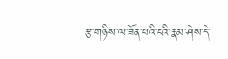རྩ་གཉིས་ལ་ཟོན་པའི་ངའི་རྣམ་ཤེས་དེ་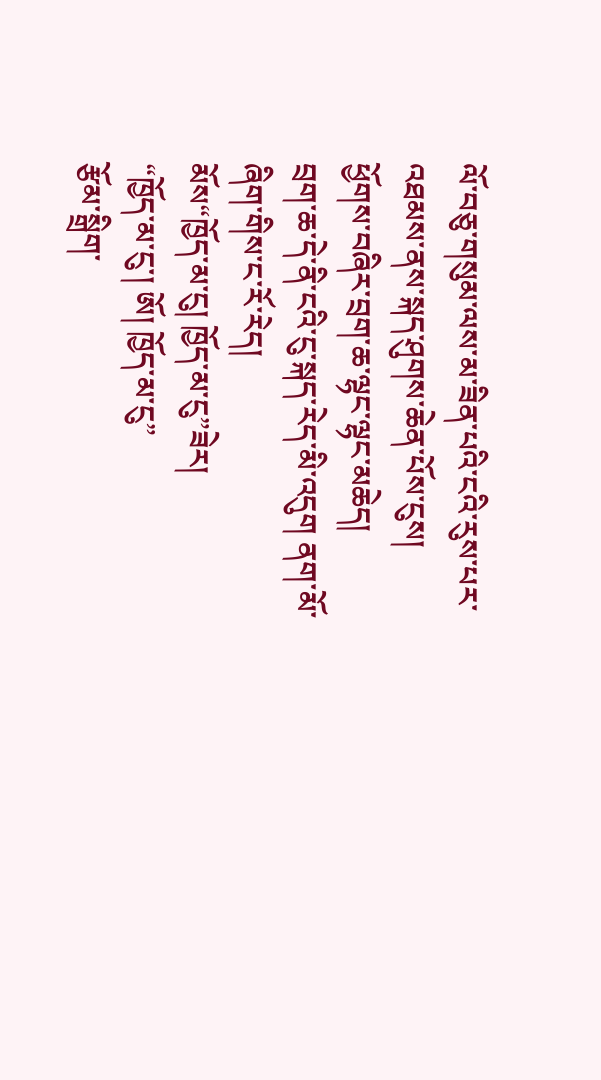ལོ་བཅུ་གསུམ་ལས་མ་ཟིན་པའི་ངའི་རུས་པར་འཐམས་ནས་སྐད་ཤུགས་ཆེན་པོས་ངུས།
ཕྱོགས་བཞིར་བྲག་ཆ་ལྷང་ལྷང་མཆེད།
བྲག་ཆ་དེ་ནི་ངའི་ངུ་སྐད་རེད་མི་འདུག ནག་མོ་ཞིག་གིས་ང་རོ་རེད།
མོས“ཁྱོད་མ་ངུ། ཁྱོད་མ་ངུ”ཟེར།
“ཁྱོད་མ་ངུ་། ཨོ། ཁྱོད་མ་ངུ”
རྩོམ་སྒྲིག་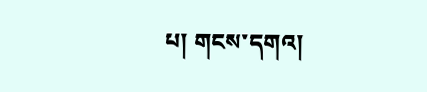པ། གངས་དགའ།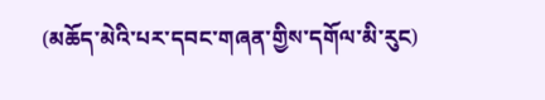(མཆོད་མེའི་པར་དབང་གཞན་གྱིས་དགོལ་མི་རུང)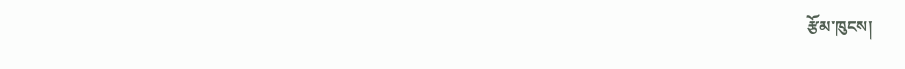རྩོམ་ཁུངས།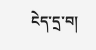ངེད་དྲ་བ།